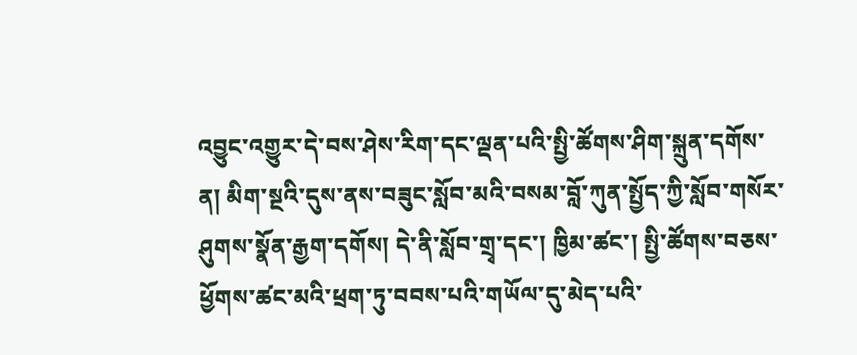འབྱུང་འགྱུར་དེ་བས་ཤེས་རིག་དང་ལྡན་པའི་སྤྱི་ཚོགས་ཤིག་སྐྲུན་དགོས་ན། མིག་སྔའི་དུས་ནས་བཟུང་སློབ་མའི་བསམ་བློ་ཀུན་སྤྱོད་ཀྱི་སློབ་གསོར་ཤུགས་སྣོན་རྒྱག་དགོས། དེ་ནི་སློབ་གྲྭ་དང་། ཁྱིམ་ཚང་། སྤྱི་ཚོགས་བཅས་ཕྱོགས་ཚང་མའི་ཕྲག་ཏུ་བབས་པའི་གཡོལ་དུ་མེད་པའི་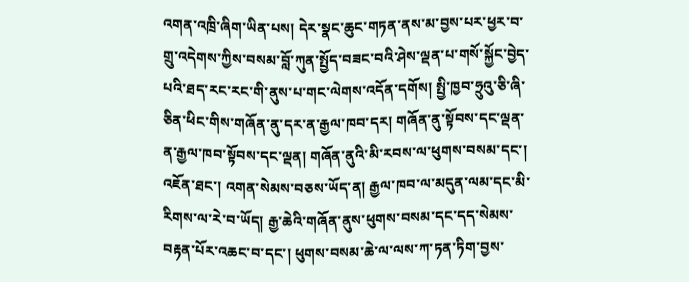འགན་འཁྲི་ཞིག་ཡིན་པས། དེར་སྣང་ཆུང་གཏན་ནས་མ་བྱས་པར་ཕྱར་བ་གྲུ་འདེགས་ཀྱིས་བསམ་བློ་ཀུན་སྤྱོད་བཟང་བའི་ཤེས་ལྡན་པ་གསོ་སྐྱོང་བྱེད་པའི་ཐད་རང་རང་གི་ནུས་པ་གང་ལེགས་འདོན་དགོས། སྤྱི་ཁྱབ་ཧྲུའུ་ཅི་ཞི་ཅིན་ཕིང་གིས་གཞོན་ནུ་དར་ན་རྒྱལ་ཁབ་དར། གཞོན་ནུ་སྟོབས་དང་ལྡན་ན་རྒྱལ་ཁབ་སྟོབས་དང་ལྡན། གཞོན་ནུའི་མི་རབས་ལ་ཕུགས་བསམ་དང་། འཇོན་ཐང་། འགན་སེམས་བཅས་ཡོད་ན། རྒྱལ་ཁབ་ལ་མདུན་ལམ་དང་མི་རིགས་ལ་རེ་བ་ཡོད། རྒྱ་ཆེའི་གཞོན་ནུས་ཕུགས་བསམ་དང་དད་སེམས་བརྟན་པོར་འཆང་བ་དང་། ཕུགས་བསམ་ཆེ་ལ་ལས་ཀ་ཏན་ཏིག་བྱས་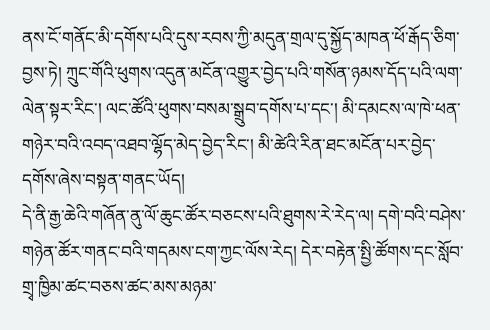ནས་ངོ་གནོང་མི་དགོས་པའི་དུས་རབས་ཀྱི་མདུན་གྲལ་དུ་སྐྱོད་མཁན་ཕོ་རྒོད་ཅིག་བྱས་ཏེ། ཀྲུང་གོའི་ཕུགས་འདུན་མངོན་འགྱུར་བྱེད་པའི་གསོན་ཉམས་དོད་པའི་ལག་ལེན་སྟར་རིང་། ལང་ཚོའི་ཕུགས་བསམ་སྒྲུབ་དགོས་པ་དང་། མི་དམངས་ལ་ཁེ་ཕན་གཉེར་བའི་འབད་འཐབ་ལྷོད་མེད་བྱེད་རིང་། མི་ཚེའི་རིན་ཐང་མངོན་པར་བྱེད་དགོས་ཞེས་བསྟན་གནང་ཡོད།
དེ་ནི་རྒྱ་ཆེའི་གཞོན་ནུ་ལོ་ཆུང་ཚོར་བཅངས་པའི་ཐུགས་རེ་རེད་ལ། དགེ་བའི་བཤེས་གཉེན་ཚོར་གནང་བའི་གདམས་ངག་ཀྱང་ལོས་རེད། དེར་བརྟེན་སྤྱི་ཚོགས་དང་སློབ་གྲྭ་ཁྱིམ་ཚང་བཅས་ཚང་མས་མཉམ་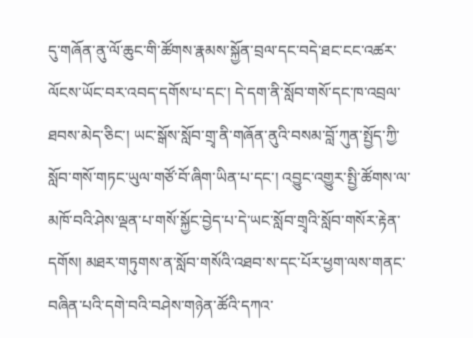དུ་གཞོན་ནུ་ལོ་ཆུང་གི་ཚོགས་རྣམས་སྐྱོན་བྲལ་དང་བདེ་ཐང་ངང་འཚར་ལོངས་ཡོང་བར་འབད་དགོས་པ་དང་། དེ་དག་ནི་སློབ་གསོ་དང་ཁ་འབྲལ་ཐབས་མེད་ཅིང་། ཡང་སྒོས་སློབ་གྲྭ་ནི་གཞོན་ནུའི་བསམ་བློ་ཀུན་སྤྱོད་ཀྱི་སློབ་གསོ་གཏང་ཡུལ་གཙོ་བོ་ཞིག་ཡིན་པ་དང་། འབྱུང་འགྱུར་སྤྱི་ཚོགས་ལ་མཁོ་བའི་ཤེས་ལྡན་པ་གསོ་སྐྱོང་བྱེད་པ་དེ་ཡང་སློབ་གྲྭའི་སློབ་གསོར་རྟེན་དགོས། མཐར་གཏུགས་ན་སློབ་གསོའི་འཐབ་ས་དང་པོར་ཕྱག་ལས་གནང་བཞིན་པའི་དགེ་བའི་བཤེས་གཉེན་ཚོའི་དཀའ་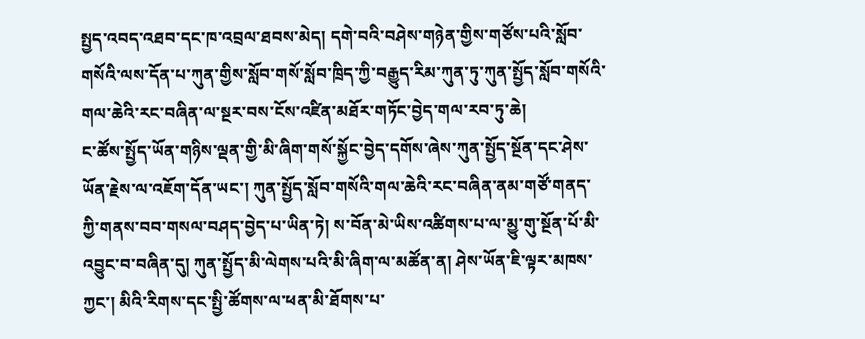སྤྱད་འབད་འཐབ་དང་ཁ་འབྲལ་ཐབས་མེད། དགེ་བའི་བཤེས་གཉེན་གྱིས་གཙོས་པའི་སློབ་གསོའི་ལས་དོན་པ་ཀུན་གྱིས་སློབ་གསོ་སློབ་ཁྲིད་ཀྱི་བརྒྱུད་རིམ་ཀུན་ཏུ་ཀུན་སྤྱོད་སློབ་གསོའི་གལ་ཆེའི་རང་བཞིན་ལ་སྔར་བས་ངོས་འཛིན་མཐོར་གཏོང་བྱེད་གལ་རབ་ཏུ་ཆེ།
ང་ཚོས་སྤྱོད་ཡོན་གཉིས་ལྡན་གྱི་མི་ཞིག་གསོ་སྐྱོང་བྱེད་དགོས་ཞེས་ཀུན་སྤྱོད་སྔོན་དང་ཤེས་ཡོན་རྗེས་ལ་འཇོག་དོན་ཡང་། ཀུན་སྤྱོད་སློབ་གསོའི་གལ་ཆེའི་རང་བཞིན་ནམ་གཙོ་གནད་ཀྱི་གནས་བབ་གསལ་བཤད་བྱེད་པ་ཡིན་ཏེ། ས་བོན་མེ་ཡིས་འཚིགས་པ་ལ་མྱུ་གུ་སྔོན་པོ་མི་འབྱུང་བ་བཞིན་དུ། ཀུན་སྤྱོད་མི་ལེགས་པའི་མི་ཞིག་ལ་མཚོན་ན། ཤེས་ཡོན་ཇི་ལྟར་མཁས་ཀྱང་། མིའི་རིགས་དང་སྤྱི་ཚོགས་ལ་ཕན་མི་ཐོགས་པ་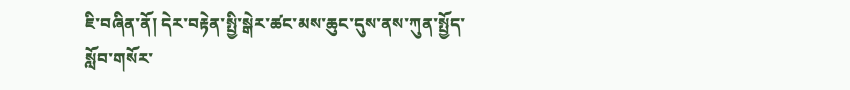ཇི་བཞིན་ནོ། དེར་བརྟེན་སྤྱི་སྒེར་ཚང་མས་ཆུང་དུས་ནས་ཀུན་སྤྱོད་སློབ་གསོར་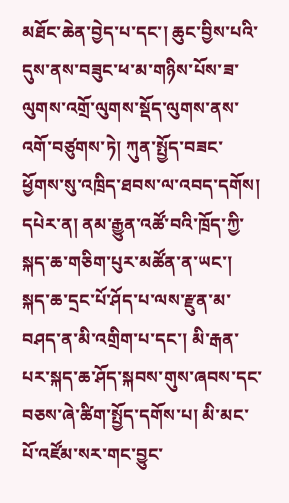མཐོང་ཆེན་བྱེད་པ་དང་། ཆུང་བྱིས་པའི་དུས་ནས་བཟུང་ཕ་མ་གཉིས་པོས་ཟ་ལུགས་འགྲོ་ལུགས་སྡོད་ལུགས་ནས་འགོ་བཙུགས་ཏེ། ཀུན་སྤྱོད་བཟང་ཕྱོགས་སུ་འཁྲིད་ཐབས་ལ་འབད་དགོས། དཔེར་ན། ནམ་རྒྱུན་འཚོ་བའི་ཁྲོད་ཀྱི་སྐད་ཆ་གཅིག་པུར་མཚོན་ན་ཡང་། སྐད་ཆ་དྲང་པོ་ཤོད་པ་ལས་རྫུན་མ་བཤད་ན་མི་འགྲིག་པ་དང་། མི་རྒན་པར་སྐད་ཆ་ཤོད་སྐབས་གུས་ཞབས་དང་བཅས་ཞེ་ཚིག་སྤྱོད་དགོས་པ། མི་མང་པོ་འཛོམ་སར་གང་བྱུང་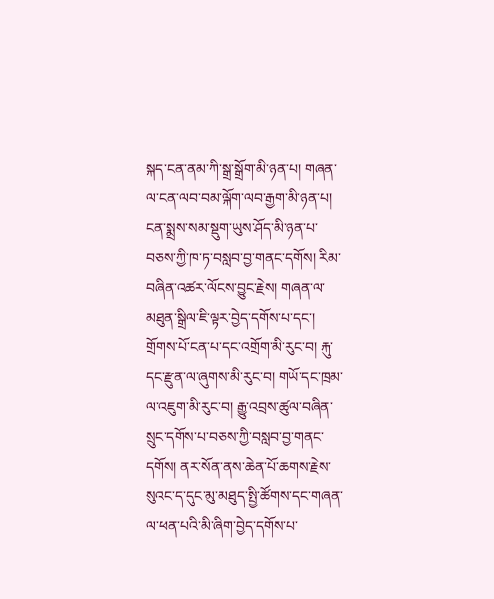སྐད་ངན་ནམ་ཀི་སྒྲ་སྒྲོག་མི་ཉན་པ། གཞན་ལ་ངན་ལབ་བམ་ལྐོག་ལབ་རྒྱག་མི་ཉན་པ། ངན་སྨྲས་སམ་སྡུག་ཡུས་ཤོད་མི་ཉན་པ་བཅས་ཀྱི་ཁ་ཏ་བསླབ་བྱ་གནང་དགོས། རིམ་བཞིན་འཚར་ལོངས་བྱུང་རྗེས། གཞན་ལ་མཐུན་སྒྲིལ་ཇི་ལྟར་བྱེད་དགོས་པ་དང་། གྲོགས་པོ་ངན་པ་དང་འགྲོག་མི་རུང་བ། རྐུ་དང་རྫུན་ལ་ཞུགས་མི་རུང་བ། གཡོ་དང་ཁྲམ་ལ་འཇུག་མི་རུང་བ། རྒྱུ་འབྲས་ཚུལ་བཞིན་སྲུང་དགོས་པ་བཅས་ཀྱི་བསླབ་བྱ་གནང་དགོས། ནར་སོན་ནས་ཆེན་པོ་ཆགས་རྗེས་སུའང་ད་དུང་མུ་མཐུད་སྤྱི་ཚོགས་དང་གཞན་ལ་ཕན་པའི་མི་ཞིག་བྱེད་དགོས་པ་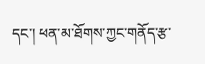དང་། ཕན་མ་ཐོགས་ཀྱང་གནོད་རྩ་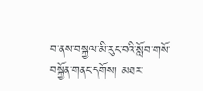བ་ནས་བསྐྱལ་མི་རུང་བའི་སློབ་གསོ་བསྐྱོན་གནང་དགོས། མཐར་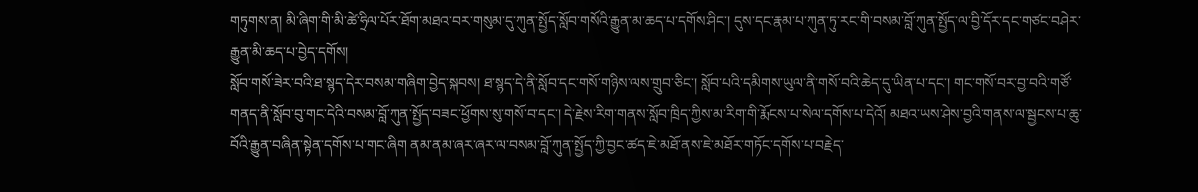གཏུགས་ན། མི་ཞིག་གི་མི་ཚེ་ཧྲིལ་པོར་ཐོག་མཐའ་བར་གསུམ་དུ་ཀུན་སྤྱོད་སློབ་གསོའི་རྒྱུན་མ་ཆད་པ་དགོས་ཤིང་། དུས་དང་རྣམ་པ་ཀུན་ཏུ་རང་གི་བསམ་བློ་ཀུན་སྤྱོད་ལ་བྱི་དོར་དང་གཙང་བཤེར་རྒྱུན་མི་ཆད་པ་བྱེད་དགོས།
སློབ་གསོ་ཟེར་བའི་ཐ་སྙད་དེར་བསམ་གཞིག་བྱེད་སྐབས། ཐ་སྙད་དེ་ནི་སློབ་དང་གསོ་གཉིས་ལས་གྲུབ་ཅིང་། སློབ་པའི་དམིགས་ཡུལ་ནི་གསོ་བའི་ཆེད་དུ་ཡིན་པ་དང་། གང་གསོ་བར་བྱ་བའི་གཙོ་གནད་ནི་སློབ་བུ་གང་དེའི་བསམ་བློ་ཀུན་སྤྱོད་བཟང་ཕྱོགས་སུ་གསོ་བ་དང་། དེ་རྗེས་རིག་གནས་སློབ་ཁྲིད་ཀྱིས་མ་རིག་གི་རྨོངས་པ་སེལ་དགོས་པ་དེའོ། མཐའ་ཡས་ཤེས་བྱའི་གནས་ལ་སྦྱངས་པ་ཆུ་བོའི་རྒྱུན་བཞིན་སྟེན་དགོས་པ་གང་ཞིག ནམ་ནམ་ཞར་ཞར་ལ་བསམ་བློ་ཀུན་སྤྱོད་ཀྱི་བྱང་ཚད་ཇེ་མཐོ་ནས་ཇེ་མཐོར་གཏོང་དགོས་པ་བརྗེད་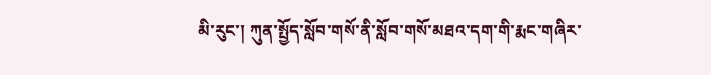མི་རུང་། ཀུན་སྤྱོད་སློབ་གསོ་ནི་སློབ་གསོ་མཐའ་དག་གི་རྨང་གཞིར་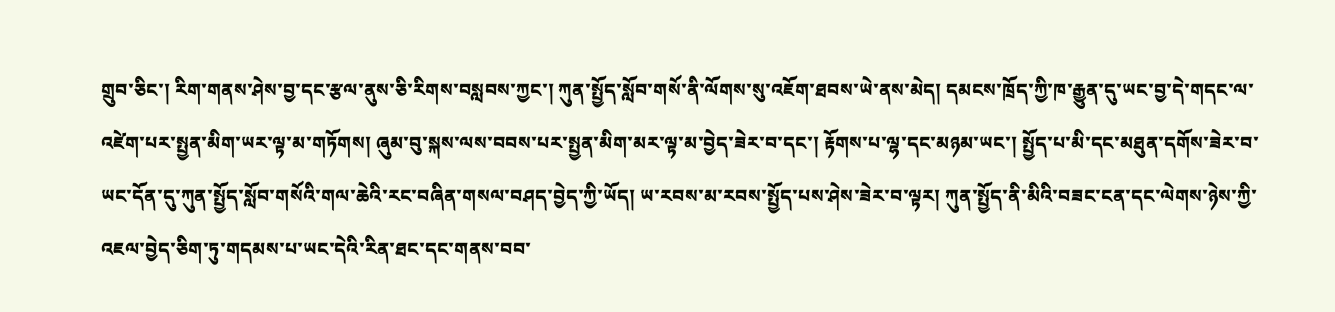གྲུབ་ཅིང་། རིག་གནས་ཤེས་བྱ་དང་རྩལ་ནུས་ཅི་རིགས་བསླབས་ཀྱང་། ཀུན་སྤྱོད་སློབ་གསོ་ནི་ལོགས་སུ་འཇོག་ཐབས་ཡེ་ནས་མེད། དམངས་ཁྲོད་ཀྱི་ཁ་རྒྱུན་དུ་ཡང་བྱ་དེ་གདང་ལ་འཛེག་པར་སྤྱན་མིག་ཡར་ལྟ་མ་གཏོགས། ཞུམ་བུ་སྐས་ལས་བབས་པར་སྤྱན་མིག་མར་ལྟ་མ་བྱེད་ཟེར་བ་དང་། རྟོགས་པ་ལྷ་དང་མཉམ་ཡང་། སྤྱོད་པ་མི་དང་མཐུན་དགོས་ཟེར་བ་ཡང་དོན་དུ་ཀུན་སྤྱོད་སློབ་གསོའི་གལ་ཆེའི་རང་བཞིན་གསལ་བཤད་བྱེད་ཀྱི་ཡོད། ཡ་རབས་མ་རབས་སྤྱོད་པས་ཤེས་ཟེར་བ་ལྟར། ཀུན་སྤྱོད་ནི་མིའི་བཟང་ངན་དང་ལེགས་ཉེས་ཀྱི་འཇལ་བྱེད་ཅིག་ཏུ་གདམས་པ་ཡང་དེའི་རིན་ཐང་དང་གནས་བབ་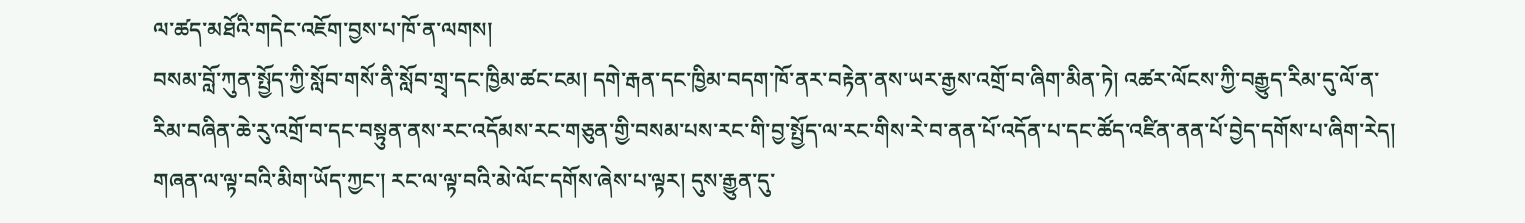ལ་ཚད་མཐོའི་གདེང་འཇོག་བྱས་པ་ཁོ་ན་ལགས།
བསམ་བློ་ཀུན་སྤྱོད་ཀྱི་སློབ་གསོ་ནི་སློབ་གྲྭ་དང་ཁྱིམ་ཚང་ངམ། དགེ་རྒན་དང་ཁྱིམ་བདག་ཁོ་ནར་བརྟེན་ནས་ཡར་རྒྱས་འགྲོ་བ་ཞིག་མིན་ཏེ། འཚར་ལོངས་ཀྱི་བརྒྱུད་རིམ་དུ་ལོ་ན་རིམ་བཞིན་ཆེ་རུ་འགྲོ་བ་དང་བསྟུན་ནས་རང་འདོམས་རང་གཅུན་གྱི་བསམ་པས་རང་གི་བྱ་སྤྱོད་ལ་རང་གིས་རེ་བ་ནན་པོ་འདོན་པ་དང་ཚོད་འཛིན་ནན་པོ་བྱེད་དགོས་པ་ཞིག་རེད། གཞན་ལ་ལྟ་བའི་མིག་ཡོད་ཀྱང་། རང་ལ་ལྟ་བའི་མེ་ལོང་དགོས་ཞེས་པ་ལྟར། དུས་རྒྱུན་དུ་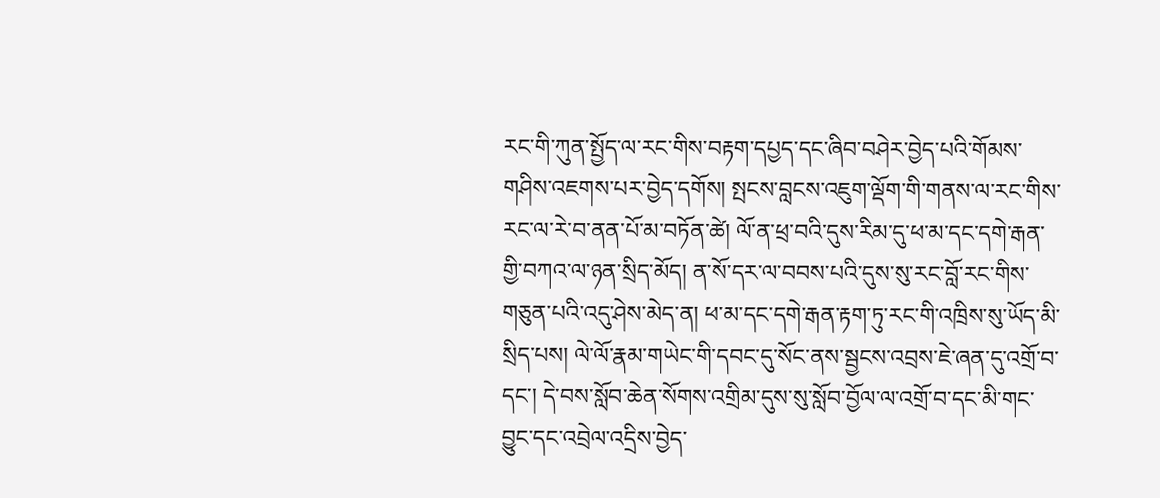རང་གི་ཀུན་སྤྱོད་ལ་རང་གིས་བརྟག་དཔྱད་དང་ཞིབ་བཤེར་བྱེད་པའི་གོམས་གཤིས་འཇགས་པར་བྱེད་དགོས། སྤངས་བླངས་འཇུག་ལྡོག་གི་གནས་ལ་རང་གིས་རང་ལ་རེ་བ་ནན་པོ་མ་བཏོན་ཚེ། ལོ་ན་ཕྲ་བའི་དུས་རིམ་དུ་ཕ་མ་དང་དགེ་རྒན་གྱི་བཀའ་ལ་ཉན་སྲིད་མོད། ན་སོ་དར་ལ་བབས་པའི་དུས་སུ་རང་བློ་རང་གིས་གཅུན་པའི་འདུ་ཤེས་མེད་ན། ཕ་མ་དང་དགེ་རྒན་རྟག་ཏུ་རང་གི་འཁྲིས་སུ་ཡོད་མི་སྲིད་པས། ལེ་ལོ་རྣམ་གཡེང་གི་དབང་དུ་སོང་ནས་སྦྱངས་འབྲས་ཇེ་ཞན་དུ་འགྲོ་བ་དང་། དེ་བས་སློབ་ཆེན་སོགས་འགྲིམ་དུས་སུ་སློབ་བྱོལ་ལ་འགྲོ་བ་དང་མི་གང་བྱུང་དང་འབྲེལ་འདྲིས་བྱེད་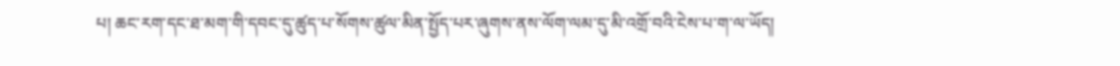པ། ཆང་རག་དང་ཐ་མག་གི་དབང་དུ་ཚུད་པ་སོགས་ཚུལ་མིན་སྤྱོད་པར་ཞུགས་ནས་ལོག་ལམ་དུ་མི་འགྲོ་བའི་ངེས་པ་ག་ལ་ཡོད།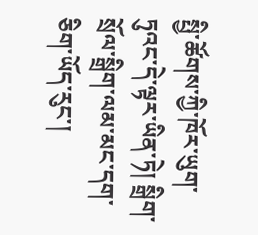སྤྱི་ཚོགས་ཀྱི་ཁོར་ཡུག་ཏུའང་དེ་ལྟར་ཡིན་ཏེ། སྒྲིག་སྲོལ་སྒྲིག་ལམ་མང་དག་ཅིག་ཡོད་རུང་།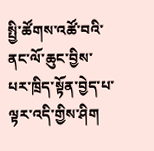སྤྱི་ཚོགས་འཚོ་བའི་ནང་ལོ་ཆུང་བྱིས་པར་ཁྲིད་སྟོན་བྱེད་པ་ལྟར་འདི་གྱིས་ཤིག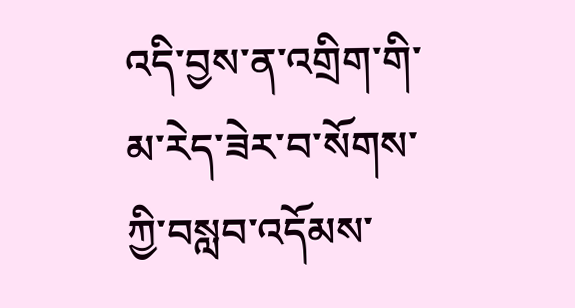འདི་བྱས་ན་འགྲིག་གི་མ་རེད་ཟེར་བ་སོགས་ཀྱི་བསླབ་འདོམས་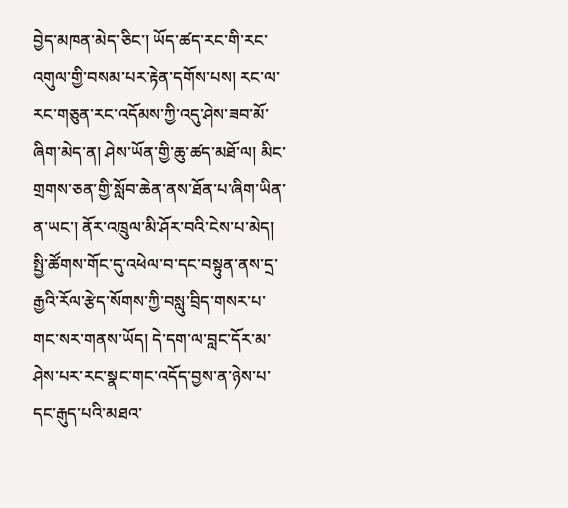བྱེད་མཁན་མེད་ཅིང་། ཡོད་ཚད་རང་གི་རང་འགུལ་གྱི་བསམ་པར་རྟེན་དགོས་པས། རང་ལ་རང་གཅུན་རང་འདོམས་ཀྱི་འདུ་ཤེས་ཟབ་མོ་ཞིག་མེད་ན། ཤེས་ཡོན་གྱི་ཆུ་ཚད་མཐོ་ལ། མིང་གྲགས་ཅན་གྱི་སློབ་ཆེན་ནས་ཐོན་པ་ཞིག་ཡིན་ན་ཡང་། ནོར་འཁྲུལ་མི་ཤོར་བའི་ངེས་པ་མེད། སྤྱི་ཚོགས་གོང་དུ་འཕེལ་བ་དང་བསྟུན་ནས་དྲ་རྒྱའི་རོལ་རྩེད་སོགས་ཀྱི་བསླུ་བྲིད་གསར་པ་གང་སར་གནས་ཡོད། དེ་དག་ལ་བླང་དོར་མ་ཤེས་པར་རང་སྣང་གང་འདོད་བྱས་ན་ཉེས་པ་དང་རྒུད་པའི་མཐའ་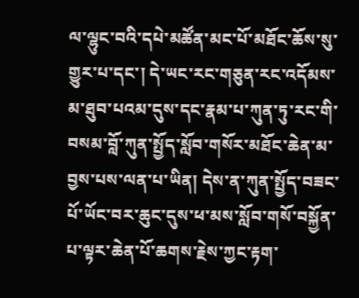ལ་ལྷུང་བའི་དཔེ་མཚོན་མང་པོ་མཐོང་ཆོས་སུ་གྱུར་པ་དང་། དེ་ཡང་རང་གཅུན་རང་འདོམས་མ་ཐུབ་པའམ་དུས་དང་རྣམ་པ་ཀུན་ཏུ་རང་གི་བསམ་བློ་ཀུན་སྤྱོད་སློབ་གསོར་མཐོང་ཆེན་མ་བྱས་པས་ལན་པ་ཡིན། དེས་ན་ཀུན་སྤྱོད་བཟང་པོ་ཡོང་བར་ཆུང་དུས་ཕ་མས་སློབ་གསོ་བསྐྱོན་པ་ལྟར་ཆེན་པོ་ཆགས་རྗེས་ཀྱང་རྟག་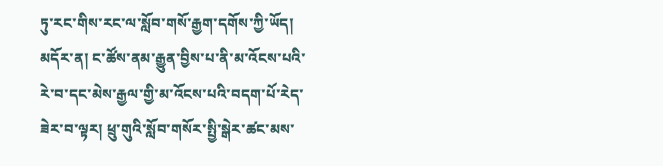ཏུ་རང་གིས་རང་ལ་སློབ་གསོ་རྒྱག་དགོས་ཀྱི་ཡོད།
མདོར་ན། ང་ཚོས་ནམ་རྒྱུན་བྱིས་པ་ནི་མ་འོངས་པའི་རེ་བ་དང་མེས་རྒྱལ་གྱི་མ་འོངས་པའི་བདག་པོ་རེད་ཟེར་བ་ལྟར། ཕྲུ་གུའི་སློབ་གསོར་སྤྱི་སྒེར་ཚང་མས་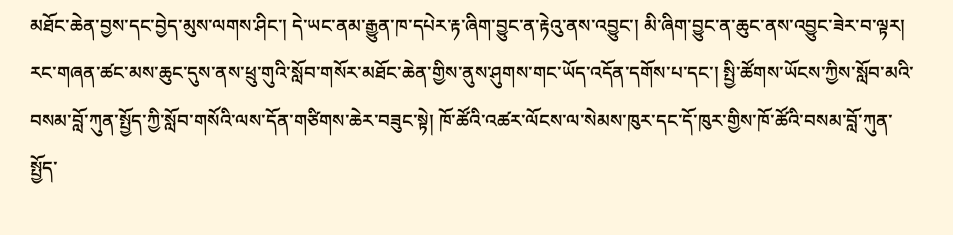མཐོང་ཆེན་བྱས་དང་བྱེད་མུས་ལགས་ཤིང་། དེ་ཡང་ནམ་རྒྱུན་ཁ་དཔེར་རྟ་ཞིག་བྱུང་ན་རྟེའུ་ནས་འབྱུང་། མི་ཞིག་བྱུང་ན་ཆུང་ནས་འབྱུང་ཟེར་བ་ལྟར། རང་གཞན་ཚང་མས་ཆུང་དུས་ནས་ཕྲུ་གུའི་སློབ་གསོར་མཐོང་ཆེན་གྱིས་ནུས་ཤུགས་གང་ཡོད་འདོན་དགོས་པ་དང་། སྤྱི་ཚོགས་ཡོངས་ཀྱིས་སློབ་མའི་བསམ་བློ་ཀུན་སྤྱོད་ཀྱི་སློབ་གསོའི་ལས་དོན་གཙིགས་ཆེར་བཟུང་སྟེ། ཁོ་ཚོའི་འཚར་ལོངས་ལ་སེམས་ཁུར་དང་དོ་ཁུར་གྱིས་ཁོ་ཚོའི་བསམ་བློ་ཀུན་སྤྱོད་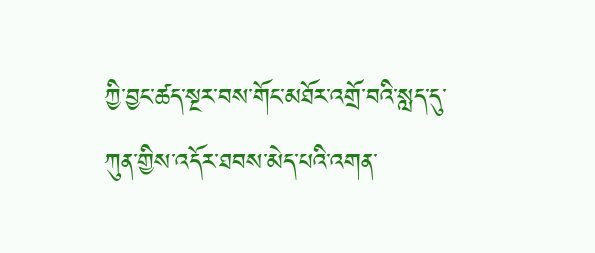ཀྱི་བྱང་ཚད་སྔར་བས་གོང་མཐོར་འགྲོ་བའི་སླད་དུ་ཀུན་གྱིས་འདོར་ཐབས་མེད་པའི་འགན་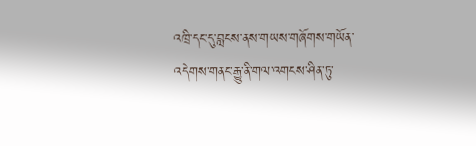འཁྲི་དང་དུ་བླངས་ནས་གཡས་གཞོགས་གཡོན་འདེགས་གནང་རྒྱུ་ནི་གལ་འགངས་ཤིན་ཏུ་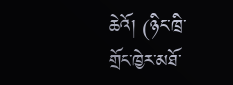ཆེའོ། (ཉིང་ཁྲི་གྲོང་ཁྱེར་མཐོ་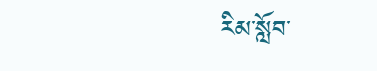རིམ་སློབ་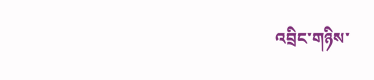འབྲིང་གཉིས་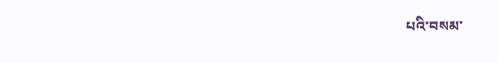པའི་བསམ་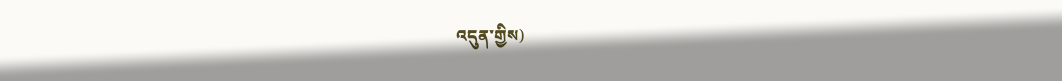འདུན་གྱིས)